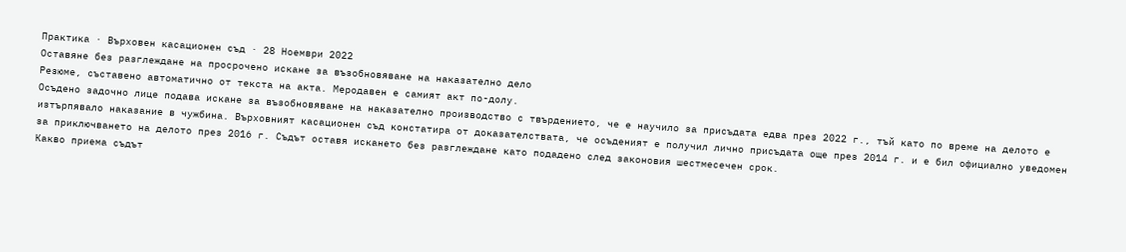Практика · Върховен касационен съд · 28 Ноември 2022
Оставяне без разглеждане на просрочено искане за възобновяване на наказателно дело
Резюме, съставено автоматично от текста на акта. Меродавен е самият акт по-долу.
Осъдено задочно лице подава искане за възобновяване на наказателно производство с твърдението, че е научило за присъдата едва през 2022 г., тъй като по време на делото е изтърпявало наказание в чужбина. Върховният касационен съд констатира от доказателствата, че осъденият е получил лично присъдата още през 2014 г. и е бил официално уведомен за приключването на делото през 2016 г. Съдът оставя искането без разглеждане като подадено след законовия шестмесечен срок.
Какво приема съдът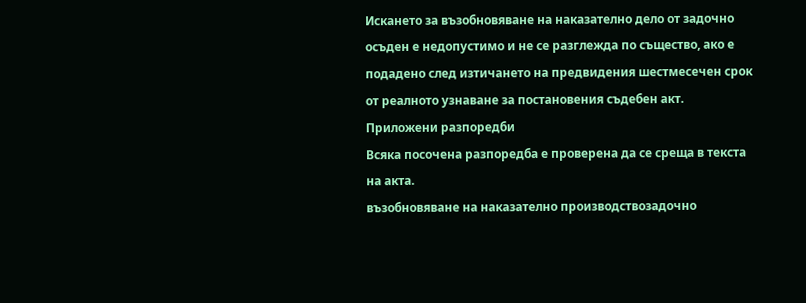Искането за възобновяване на наказателно дело от задочно осъден е недопустимо и не се разглежда по същество, ако е подадено след изтичането на предвидения шестмесечен срок от реалното узнаване за постановения съдебен акт.
Приложени разпоредби
Всяка посочена разпоредба е проверена да се среща в текста на акта.
възобновяване на наказателно производствозадочно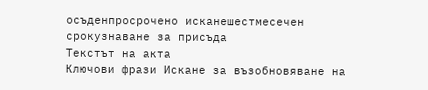осъденпросрочено исканешестмесечен срокузнаване за присъда
Текстът на акта
Ключови фрази Искане за възобновяване на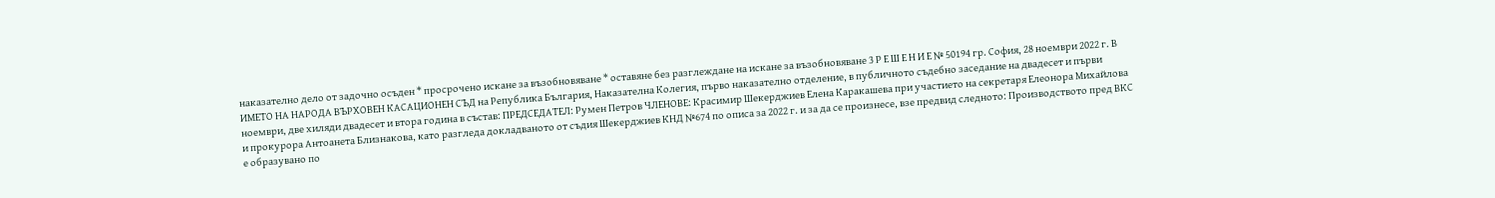наказателно дело от задочно осъден * просрочено искане за възобновяване * оставяне без разглеждане на искане за възобновяване 3 Р Е Ш Е Н И Е № 50194 гр. София, 28 ноември 2022 г. В ИМЕТО НА НАРОДА ВЪРХОВЕН КАСАЦИОНЕН СЪД на Република България, Наказателна Колегия, първо наказателно отделение, в публичното съдебно заседание на двадесет и първи ноември, две хиляди двадесет и втора година в състав: ПРЕДСЕДАТЕЛ: Румен Петров ЧЛЕНОВЕ: Красимир Шекерджиев Елена Каракашева при участието на секретаря Елеонора Михайлова и прокурора Антоанета Близнакова, като разгледа докладваното от съдия Шекерджиев КНД №674 по описа за 2022 г. и за да се произнесе, взе предвид следното: Производството пред ВКС е образувано по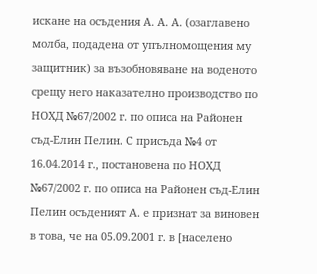искане на осъдения А. А. А. (озаглавено молба, подадена от упълномощения му защитник) за възобновяване на воденото срещу него наказателно производство по НОХД №67/2002 г. по описа на Районен съд-Елин Пелин. С присъда №4 от 16.04.2014 г., постановена по НОХД №67/2002 г. по описа на Районен съд-Елин Пелин осъденият А. е признат за виновен в това, че на 05.09.2001 г. в [населено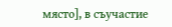място], в съучастие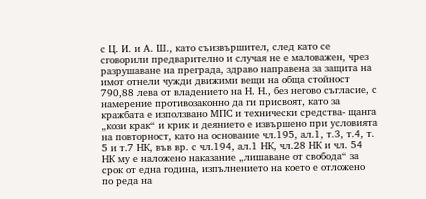с Ц. И. и А. Ш., като съизвършител, след като се сговорили предварително и случая не е маловажен, чрез разрушаване на преграда, здраво направена за защита на имот отнели чужди движими вещи на обща стойност 790,88 лева от владението на Н. Н., без негово съгласие, с намерение противозаконно да ги присвоят, като за кражбата е използвано МПС и технически средства- щанга „кози крак“ и крик и деянието е извършено при условията на повторност, като на основание чл.195, ал.1, т.3, т.4, т. 5 и т.7 НК, във вр. с чл.194, ал.1 НК, чл.28 НК и чл. 54 НК му е наложено наказание „лишаване от свобода“ за срок от една година, изпълнението на което е отложено по реда на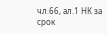чл.66, ал.1 НК за срок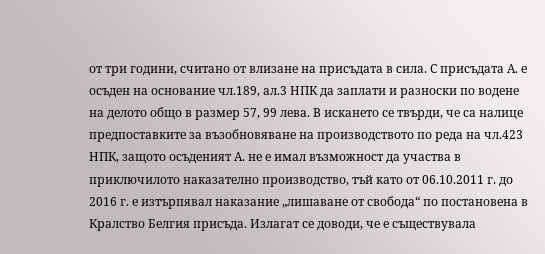от три години, считано от влизане на присъдата в сила. С присъдата А. е осъден на основание чл.189, ал.3 НПК да заплати и разноски по водене на делото общо в размер 57, 99 лева. В искането се твърди, че са налице предпоставките за възобновяване на производството по реда на чл.423 НПК, защото осъденият А. не е имал възможност да участва в приключилото наказателно производство, тъй като от 06.10.2011 г. до 2016 г. е изтърпявал наказание „лишаване от свобода“ по постановена в Кралство Белгия присъда. Излагат се доводи, че е съществувала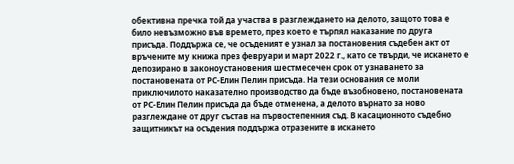обективна пречка той да участва в разглеждането на делото, защото това е било невъзможно във времето, през което е търпял наказание по друга присъда. Поддържа се, че осъденият е узнал за постановения съдебен акт от връчените му книжа през февруари и март 2022 г., като се твърди, че искането е депозирано в законоустановения шестмесечен срок от узнаването за постановената от РС-Елин Пелин присъда. На тези основания се моли приключилото наказателно производство да бъде възобновено, постановената от РС-Елин Пелин присъда да бъде отменена, а делото върнато за ново разглеждане от друг състав на първостепенния съд. В касационното съдебно защитникът на осъдения поддържа отразените в искането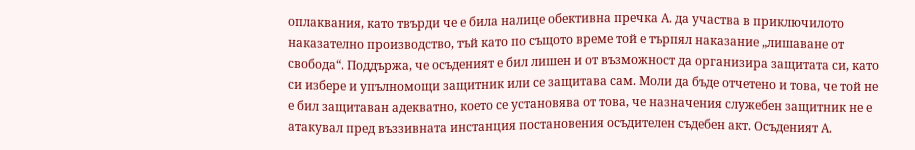оплаквания, като твърди че е била налице обективна пречка А. да участва в приключилото наказателно производство, тъй като по същото време той е търпял наказание „лишаване от свобода“. Поддържа, че осъденият е бил лишен и от възможност да организира защитата си, като си избере и упълномощи защитник или се защитава сам. Моли да бъде отчетено и това, че той не е бил защитаван адекватно, което се установява от това, че назначения служебен защитник не е атакувал пред въззивната инстанция постановения осъдителен съдебен акт. Осъденият А.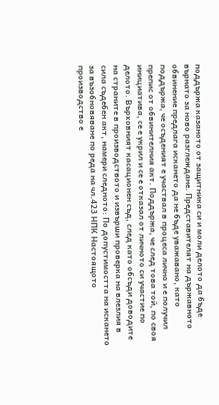поддържа казаното от защитника си и моли делото да бъде върнато за ново разглеждане. Представителят на държавното обвинение предлага искането да не бъде уважавано, като поддържа, че осъденият е участвал в процеса лично и е получил препис от обвинителния акт. Поддържа, че след това той, по своя инициатива, се е укрил и се е отказал от личното си участие по делото. Върховният касационен съд, след като обсъди доводите на страните в производството и извърши проверка на влезлия в сила съдебен акт, намери следното: По допустимостта на искането за възобновяване по реда на чл.423 НПК Настоящото производство е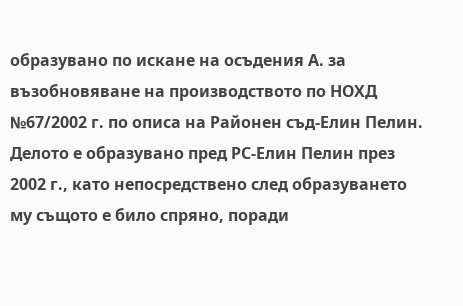образувано по искане на осъдения А. за възобновяване на производството по НОХД №67/2002 г. по описа на Районен съд-Елин Пелин. Делото е образувано пред РС-Елин Пелин през 2002 г., като непосредствено след образуването му същото е било спряно, поради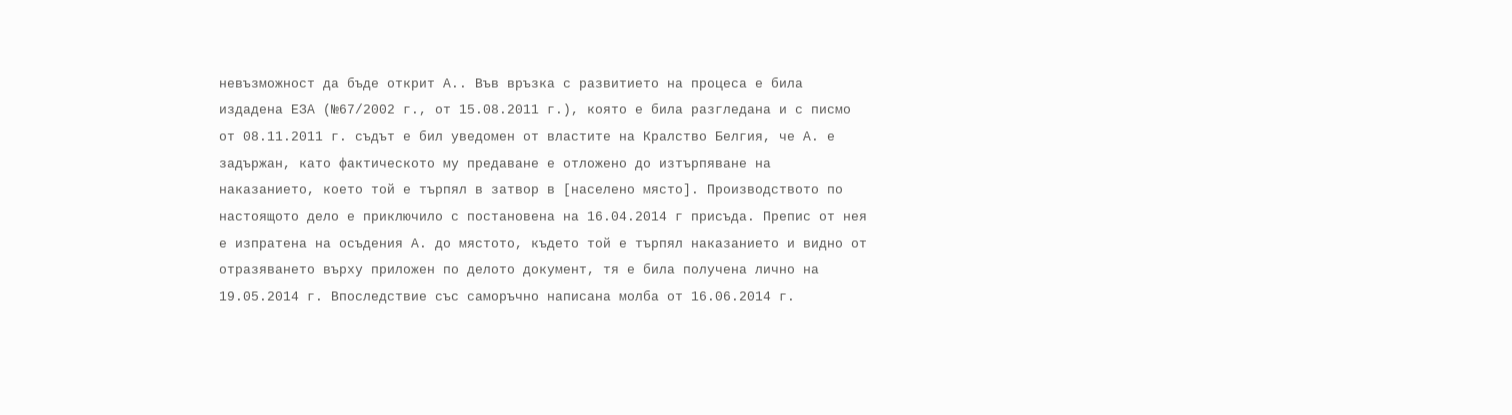невъзможност да бъде открит А.. Във връзка с развитието на процеса е била издадена ЕЗА (№67/2002 г., от 15.08.2011 г.), която е била разгледана и с писмо от 08.11.2011 г. съдът е бил уведомен от властите на Кралство Белгия, че А. е задържан, като фактическото му предаване е отложено до изтърпяване на наказанието, което той е търпял в затвор в [населено място]. Производството по настоящото дело е приключило с постановена на 16.04.2014 г присъда. Препис от нея е изпратена на осъдения А. до мястото, където той е търпял наказанието и видно от отразяването върху приложен по делото документ, тя е била получена лично на 19.05.2014 г. Впоследствие със саморъчно написана молба от 16.06.2014 г.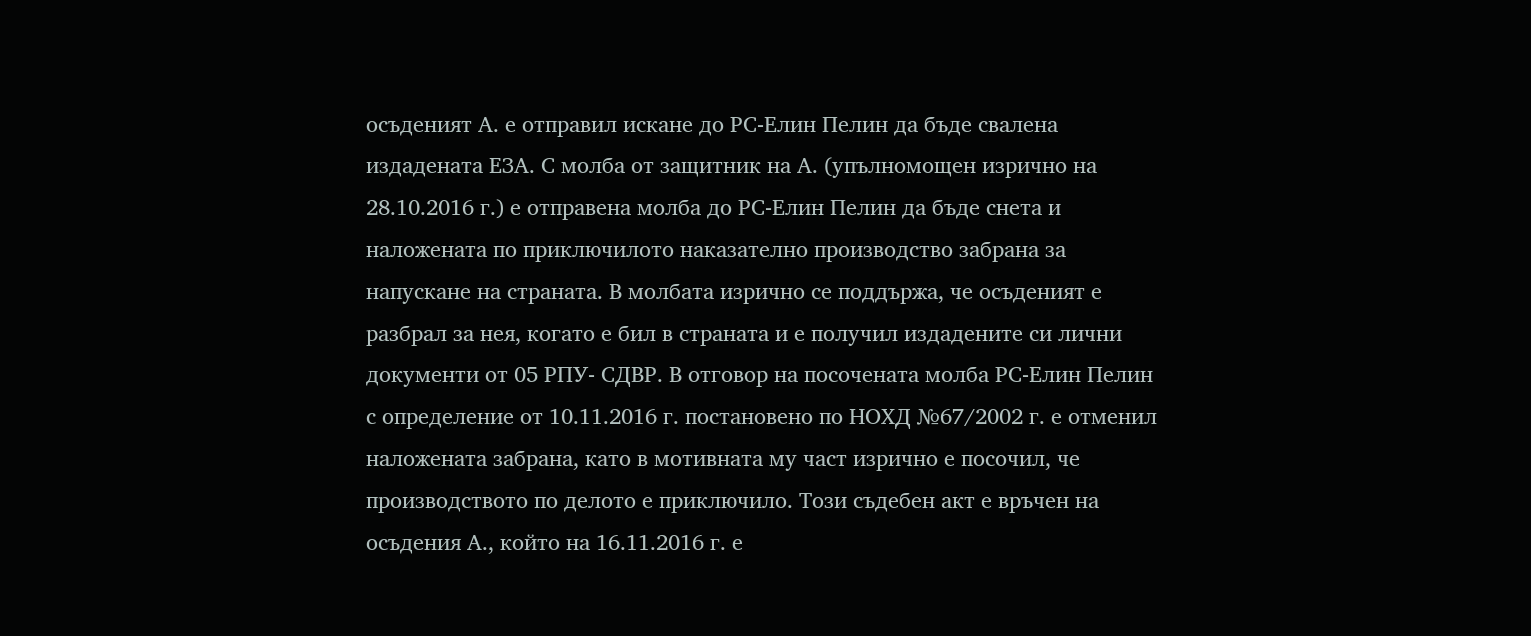осъденият А. е отправил искане до РС-Елин Пелин да бъде свалена издадената ЕЗА. С молба от защитник на А. (упълномощен изрично на 28.10.2016 г.) е отправена молба до РС-Елин Пелин да бъде снета и наложената по приключилото наказателно производство забрана за напускане на страната. В молбата изрично се поддържа, че осъденият е разбрал за нея, когато е бил в страната и е получил издадените си лични документи от 05 РПУ- СДВР. В отговор на посочената молба РС-Елин Пелин с определение от 10.11.2016 г. постановено по НОХД №67/2002 г. е отменил наложената забрана, като в мотивната му част изрично е посочил, че производството по делото е приключило. Този съдебен акт е връчен на осъдения А., който на 16.11.2016 г. е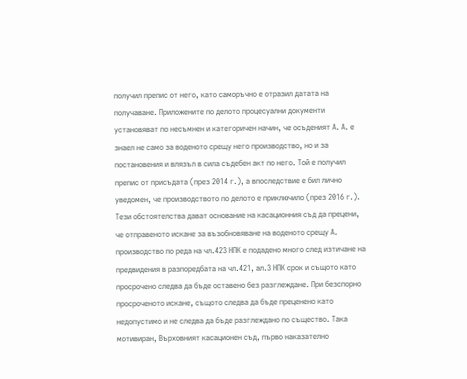получил препис от него, като саморъчно е отразил датата на получаване. Приложените по делото процесуални документи установяват по несъмнен и категоричен начин, че осъденият А. А. е знаел не само за воденото срещу него производство, но и за постановения и влязъл в сила съдебен акт по него. Той е получил препис от присъдата (през 2014 г.), а впоследствие е бил лично уведомен, че производството по делото е приключило (през 2016 г.). Тези обстоятелства дават основание на касационния съд да прецени, че отправеното искане за възобновяване на воденото срещу А. производство по реда на чл.423 НПК е подадено много след изтичане на предвидения в разпоредбата на чл.421, ал.3 НПК срок и същото като просрочено следва да бъде оставено без разглеждане. При безспорно просроченото искане, същото следва да бъде преценено като недопустимо и не следва да бъде разглеждано по същество. Така мотивиран, Върховният касационен съд, първо наказателно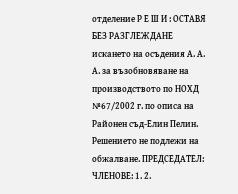отделение Р Е Ш И : ОСТАВЯ БЕЗ РАЗГЛЕЖДАНЕ искането на осъдения А. А. А. за възобновяване на производството по НОХД №67/2002 г. по описа на Районен съд-Елин Пелин. Решението не подлежи на обжалване. ПРЕДСЕДАТЕЛ: ЧЛЕНОВЕ: 1. 2.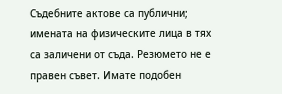Съдебните актове са публични; имената на физическите лица в тях са заличени от съда. Резюмето не е правен съвет. Имате подобен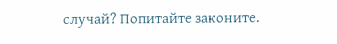случай? Попитайте законите.